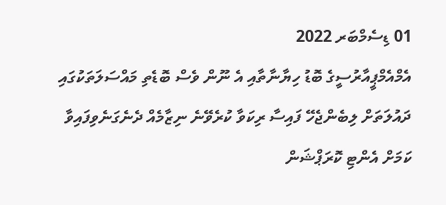01 ޑިސެމްބަރ 2022
އެމްއެމްޕީއާރުސީގެ ބޮޑު ހިޔާނާތާއި އެ ނޫން ވެސް ބޮޑެތި މައްސަލަތަކުގައި ދައުލަތަށް ލިބެންޖެހޭ ފައިސާ ރިކަވާ ކުރެވޭނެ ނިޒާމެއް ދެނެގަނެވިފައިވާ ކަމަށް އެންޓި ކޮރަޕްޝަން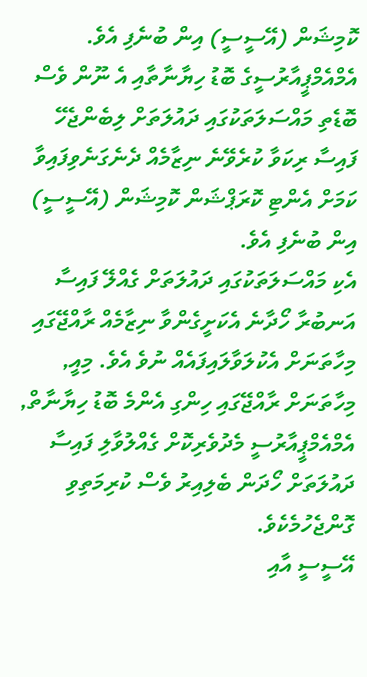ކޮމިޝަން (އޭސީސީ) އިން ބުނެފި އެވެ.
އެމްއެމްޕީއާރުސީގެ ބޮޑު ހިޔާނާތާއި އެ ނޫން ވެސް ބޮޑެތި މައްސަލަތަކުގައި ދައުލަތަށް ލިބެންޖެހޭ ފައިސާ ރިކަވާ ކުރެވޭނެ ނިޒާމެއް ދެނެގަނެވިފައިވާ ކަމަށް އެންޓި ކޮރަޕްޝަން ކޮމިޝަން (އޭސީސީ) އިން ބުނެފި އެވެ.
އެކި މައްސަލަތަކުގައި ދައުލަތަށް ގެއްލޭ ފައިސާ އަނބުރާ ހޯދާނެ އެކަށީގެންވާ ނިޒާމެއް ރާއްޖޭގައި މިހާތަނަށް އެކުލަވާލައިފައެއް ނުވެ އެވެ. މިއީ, މިހާތަނަށް ރާއްޖޭގައި ހިންގި އެންމެ ބޮޑު ހިޔާނާތް, އެމްއެމްޕީއާރުސީ މެދުވެރިކޮށް ގެއްލުވާލި ފައިސާ ދައުލަތަށް ހޯދަން ބެލިއިރު ވެސް ކުރިމަތިވި ގޮންޖެހުމެކެވެ.
އޭސީސީ އާއި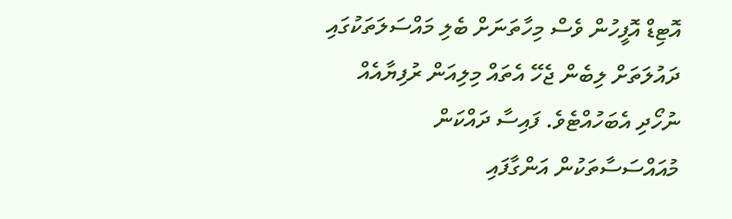އޮޓިޑް އޮފީހުން ވެސް މިހާތަނަށް ބެލި މައްސަލަތަކުގައި ދައުލަތަށް ލިބެން ޖެހޭ އެތައް މިލިއަން ރުފިޔާއެއް ނުހޯދި އެބަހުއްޓެވެ. ފައިސާ ދައްކަން މުއައްސަސާތަކުން އަންގާފައި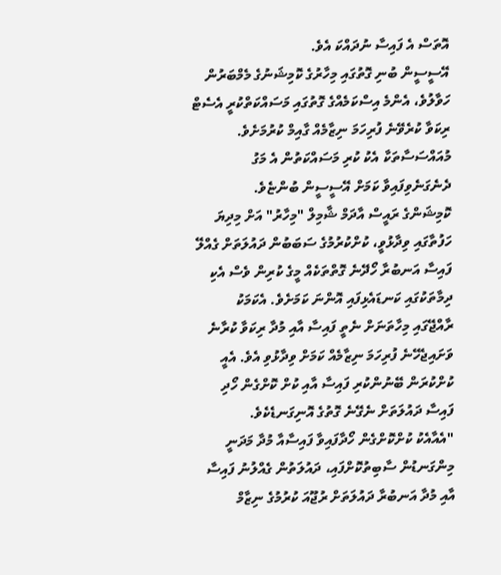އޮތަސް އެ ފައިސާ ނުދައްކަ އެވެ.
އޭސީސީން ބުނި ގޮތުގައި މިހާރުގެ ކޮމިޝަނުގެ މެމްބަރުން ހަވާލުވެ، އެންމެ އިސްކަމެއްގެ ގޮތުގައި މަސައްކަތްކުރީ އެސެޓް ރިކަވާ ކުރެވޭނެ ފުރިހަމަ ނިޒާމެއް ގާއިމް ކުރުމަށެވެ. މުއައްސަސާތަކާ އެކު ކުރި މަސައްކަތުން އެ މަގު ދެނެގަނެވިފައިވާ ކަމަށް އޭސީސީން ބުންޏެވެ.
ކޮމިޝަންގެ ރައީސް އާދަމް ޝާމިލް "މިހާރު" އަށް މިދިޔަ ހަފުތާގައި ވިދާޅުވީ، ކުށްކުރުމުގެ ސަބަބުން ދައުލަތަށް ގެއްލޭ ފައިސާ އަނބުރާ ހޯދޭނެ ގޮތްތަކެއް މީގެ ކުރިން ވެސް އެކި ދިމާތަކުގައި ކަނޑައެޅިފައި އޮންނަ ކަމަށެވެ. އެކަމަކު ރާއްޖޭގައި މިހާތަނަށް ނެތީ ފައިސާ އާއި މުދާ ރިކަވާ ކުރާނެ ވަށައިޖެހޭނެ ފުރިހަމަ ނިޒާމެއް ކަމަށް ވިދާޅުވި އެވެ. އެއީ ކުށްކުރަން ބޭނުންކުރި ފައިސާ އާއި ކުށް ކޮށްގެން ހޯދި ފައިސާ ދައުލަތަށް ނެގޭނެ ގޮތުގެ އޮނިގަނޑެކެވެ.
"އެއާއެކު ކުށްކޮށްގެން ހޯދާފައިވާ ފައިސާއާ މުދާ މަދަނީ މިންގަނޑުން ސާބިތުކޮށްފައި، ދައުލަތުން ގެއްލުނު ފައިސާ އާއި މުދާ އަނބުރާ ދައުލަތަށް ރުޖޫއަ ކުރުމުގެ ނިޒާމް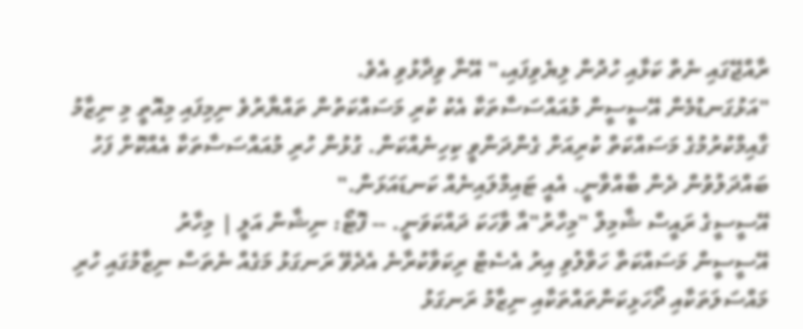ރާއްޖޭގައި ނެތް ކަޅާއި ހުދުން ލިޔެވިފައި،" އޭނާ ވިދާޅުވި އެވެ.
"އަޅުގަނޑުމެން އޭސީސީން މުއައްސަސާތަކާ އެކު ކުރި މަސައްކަތުން ތައްޔާރުވެ ނިމިފައި މިއޮތީ މި ނިޒާމު ގާއިމްކުރުމުގެ މަސައްކަތް ކުރިއަށް ގެންދަންވީ ކިހިނެއްކަން. ގުޅުން ހުރި މުއައްސަސާތަކާ އެއްކޮށް ފަހު ބައްދަލުވުން ދެން ބާއްވާނީ. އެއީ ޓައިމްލައިނެއް ކަނޑައަޅަން."
އޭސީސީގެ ރައީސް ޝާމިލް "މިހާރު"އާ ވާހަކަ ދައްކަވަނީ. -- ފޮޓޯ: ނިޝާން އަލީ | މިހާރު
އޭސީސީން މަސައްކަތާ ހަވާލުވި އިރު އެސެޓް ރިކަވާކުރާނެ އެދެވޭ ރަނގަޅު މަގެއް ނެތަސް ނިޒާމުގައި ހުރި މައްސަލަތަކާއި ދޯހަޅިކަންތައްތަކާއި ނިޒާމު ރަނގަޅު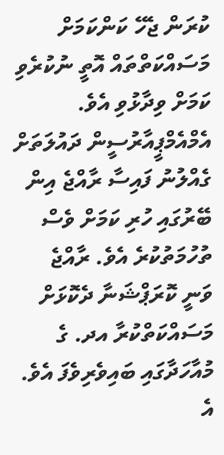ކުރަން ޖެހޭ ކަންކަމަށް މަސައްކަތްތައް އޮތީ ނުކުރެވި ކަމަށް ވިދާޅުވި އެވެ.
އެމްއެމްޕީއާރުސީން ދައުލަތަށް ގެއްލުނު ފައިސާ ރާއްޖެ އިން ބޭރުގައި ހުރި ކަމަށް ވެސް ތުހުމަތުކުރެ އެވެ. ރާއްޖެ ވަނީ ކޮރަޕްޝަނާ ދެކޮޅަށް މަސައްކަތްކުރާ އދ. ގެ މުއާހަދާގައި ބައިވެރިވެފަ އެވެ. އެ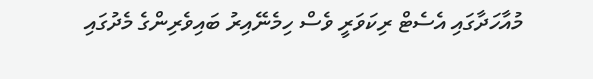މުއާހަދާގައި އެސެޓް ރިކަވަރީ ވެސް ހިމެނޭއިރު ބައިވެރިންގެ މެދުގައި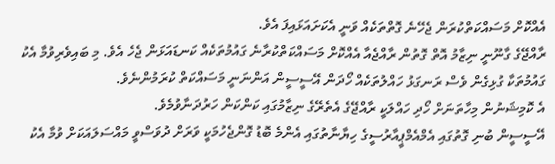އެއްކޮށް މަސައްކަތްކުރަން ޖެހޭނެ ގޮތްތަކެއް ވަނީ އެކަށައަޅައިފަ އެވެ.
ރާއްޖޭގެ ގާނޫނީ ނިޒާމު އޮތް ގޮތުން ރާއްޖެއާ އެއްކޮށް މަސައްކަތްކުރާނެ ގައުމުތަކެއް ކަނޑައަޅަން ޖެހެ އެވެ. މި ބައިވެރިވުމާ އެކު ގައުމުތަކާ ގުޅިގެން ވެސް ރަނގަޅު ހައްލުތަކެއް ހޯދަން އޭސީސީން އަންނަނީ މަސައްކަތް ކުރަމުންނެވެ.
އެ ކޮމިޝަނުން މިހާތަނަށް ހޯދި ހައްލަކީ ރާއްޖޭގެ އެތެރޭގެ ނިޒާމުގައި ކަންކަން ހަރުދަނާވުމެވެ.
އޭސީސީން ބުނި ގޮތުގައި އެމްއެމްޕީއާރުސީގެ ހިޔާނާތުގައި އެންމެ ބޮޑު ގޮންޖެހުމަކީ ވަރަށް ދުވަސްވީ މައްސަލައަކަށް ވުމާ އެކު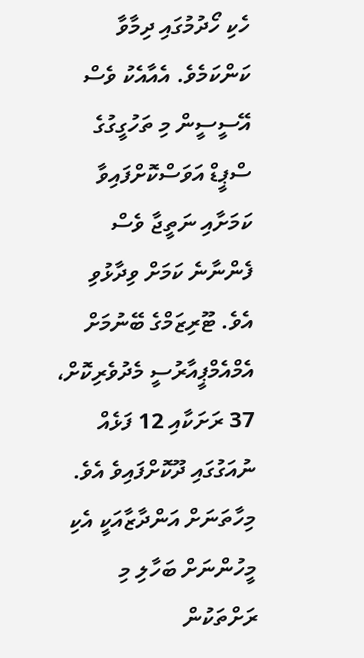ހެކި ހޯދުމުގައި ދިމާވާ ކަންކަމެވެ. އެއާއެކު ވެސް އޭސީސީން މި ތަހުގީގުގެ ސްޕީޑް އަވަސްކޮށްފައިވާ ކަމަށާއި ނަތީޖާ ވެސް ފެންނާނެ ކަމަށް ވިދާޅުވި އެވެ. ޓޫރިޒަމްގެ ބޭނުމަށް އެމްއެމްޕީއާރުސީ މެދުވެރިކޮށް، 37 ރަށަކާއި 12 ފަޅެއް ނުއަގުގައި ދޫކޮށްފައިވެ އެވެ. މިހާތަނަށް އަންދާޒާއަކީ އެކި މީހުންނަށް ބަހާލި މި ރަށްތަކުން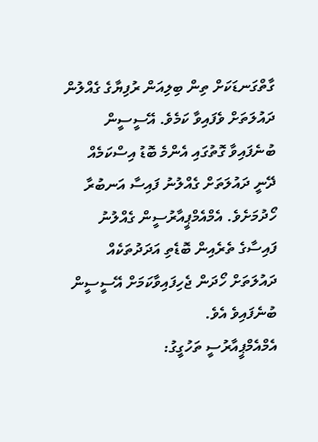ގާތްގަނޑަކަށް ތިން ބިލިއަން ރުފިޔާގެ ގެއްލުން ދައުލަތަށް ވެފައިވާ ކަމެވެ. އޭސީސީން ބުނެފައިވާ ގޮތުގައި އެންމެ ބޮޑު އިސްކަމެއް ދޭނީ ދައުލަތަށް ގެއްލުނު ފައިސާ އަނބުރާ ހޯދުމަށެވެ. އެމްއެމްޕީއާރުސީން ގެއްލުނު ފައިސާގެ ތެރެއިން ބޮޑެތި އަދަދުތަކެއް ދައުލަތަށް ހޯދަން ޖެހިފައިވާކަމަށް އޭސީސީން ބުނެފައިވެ އެވެ.
އެމްއެމްޕީއާރުސީ ތަހުގީގު: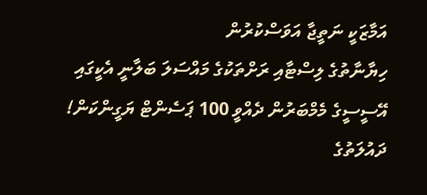އަމާޒަކީ ނަތީޖާ އަވަސްކުރުން
ހިޔާނާތުގެ ލިސްޓާއި ރަށްތަކުގެ މައްސަލަ ބަލާނީ އެކީގައި
އޭސީސީގެ މެމްބަރުން ދެއްވީ 100 ޕަސެންޓް ޔަގީންކަން!
ދައުލަތުގެ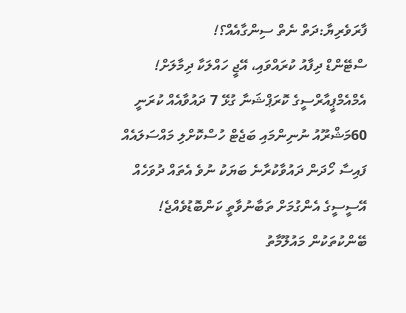ފާރަވެރިޔާ:ދަތް ނެތް ސިންގާއެއް؟!
ސްޓޭންޑް ދިފާއު ކުރައްވައި، އޭޖީ ހައްލަކާ ދިމާލަށް!
އެމްއެމްޕީއާރްސީގެ ކޮރަޕްޝަނާ ގުޅޭ 7 ދައުވާއެއް ކުރަނީ
60މަޝްރޫއު ނުނިންމައި ބަޖެޓް ހުސްކޮށްލި މައްސަލައެއް
ފައިސާ ހޯދަން ދައުވާކުރާނެ ބަޔަކު ނުވެ އެތައް ދުވަހެއް
އޭސީސީގެ އެންގުމަށް ތަބާނުވާތީ ކަންބޮޑުވެއްޖެ!
ބޭންކުތަކުން މައުލޫމާތު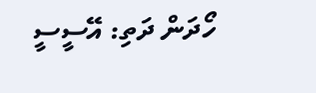ހޯދަން ދަތި: އޭސީސީ